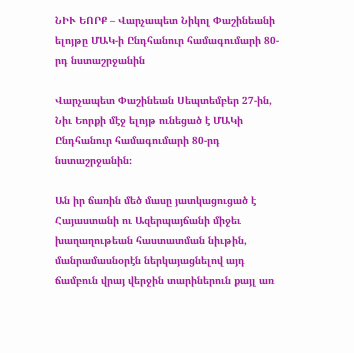ՆԻՒ ԵՈՐՔ – Վարչապետ Նիկոլ Փաշինեանի ելոյթը ՄԱԿ-ի Ընդհանուր համագումարի 80-րդ նստաշրջանին

Վարչապետ Փաշինեան Սեպտեմբեր 27-ին, Նիւ Եորքի մէջ ելոյթ ունեցած է ՄԱԿի Ընդհանուր համագումարի 80-րդ նստաշրջանին։

Ան իր ճառին մեծ մասը յատկացուցած է Հայաստանի ու Ազերպայճանի միջեւ խաղաղութեան հաստատման նիւթին, մանրամասնօրէն ներկայացնելով այդ ճամբուն վրայ վերջին տարիներուն քայլ առ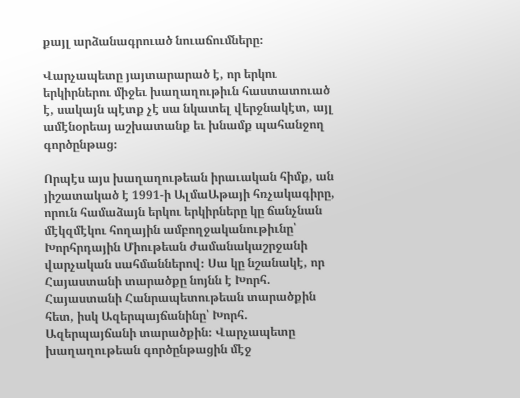քայլ արձանագրուած նուաճումները։

Վարչապետը յայտարարած է, որ երկու երկիրներու միջեւ խաղաղութիւն հաստատուած է, սակայն պէտք չէ սա նկատել վերջնակէտ, այլ ամէնօրեայ աշխատանք եւ խնամք պահանջող գործընթաց։

Որպէս այս խաղաղութեան իրաւական հիմք, ան յիշատակած է 1991-ի ԱլմաԱթայի հռչակագիրը, որուն համաձայն երկու երկիրները կը ճանչնան մէկզմէկու հողային ամբողջականութիւնը՝ Խորհրդային Միութեան ժամանակաշրջանի վարչական սահմաններով։ Սա կը նշանակէ, որ Հայաստանի տարածքը նոյնն է Խորհ. Հայաստանի Հանրապետութեան տարածքին հետ, իսկ Ազերպայճանինը՝ Խորհ. Ազերպայճանի տարածքին։ Վարչապետը խաղաղութեան գործընթացին մէջ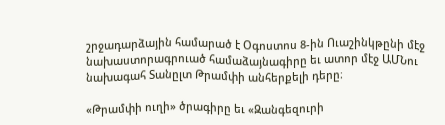շրջադարձային համարած է Օգոստոս 8-ին Ուաշինկթընի մէջ նախաստորագրուած համաձայնագիրը եւ ատոր մէջ ԱՄՆու նախագահ Տանըլտ Թրամփի անհերքելի դերը։

«Թրամփի ուղի» ծրագիրը եւ «Զանգեզուրի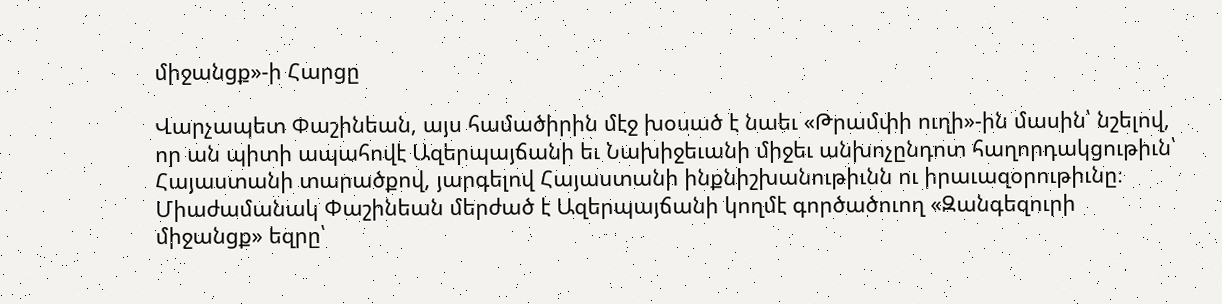միջանցք»-ի Հարցը

Վարչապետ Փաշինեան, այս համածիրին մէջ խօսած է նաեւ «Թրամփի ուղի»-ին մասին՝ նշելով, որ ան պիտի ապահովէ Ազերպայճանի եւ Նախիջեւանի միջեւ անխոչընդոտ հաղորդակցութիւն՝ Հայաստանի տարածքով, յարգելով Հայաստանի ինքնիշխանութիւնն ու իրաւազօրութիւնը։ Միաժամանակ Փաշինեան մերժած է Ազերպայճանի կողմէ գործածուող «Զանգեզուրի միջանցք» եզրը՝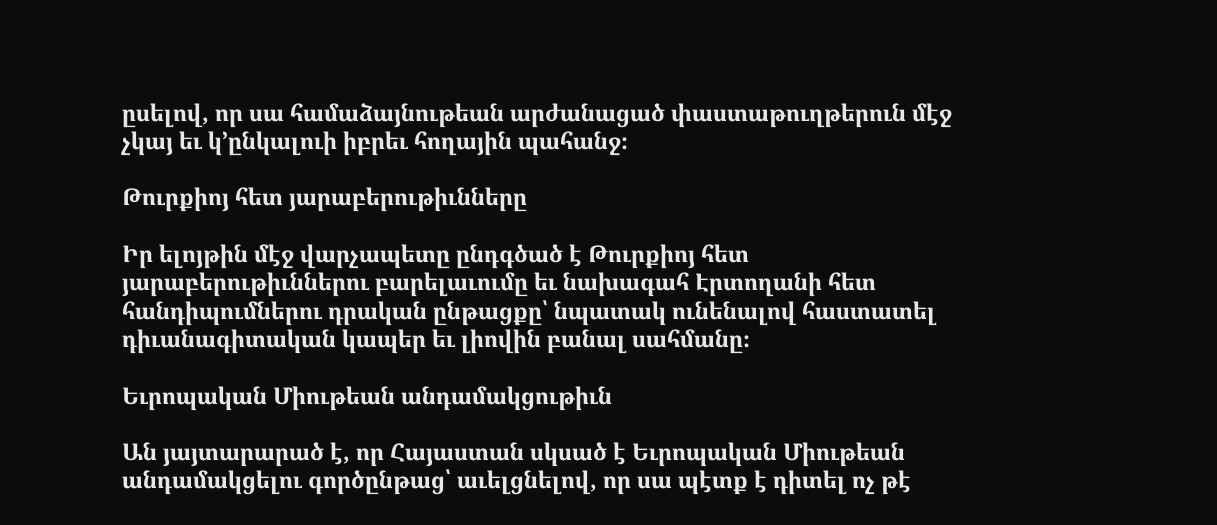ըսելով, որ սա համաձայնութեան արժանացած փաստաթուղթերուն մէջ չկայ եւ կ՚ընկալուի իբրեւ հողային պահանջ։

Թուրքիոյ հետ յարաբերութիւնները

Իր ելոյթին մէջ վարչապետը ընդգծած է Թուրքիոյ հետ յարաբերութիւններու բարելաւումը եւ նախագահ Էրտողանի հետ հանդիպումներու դրական ընթացքը՝ նպատակ ունենալով հաստատել դիւանագիտական կապեր եւ լիովին բանալ սահմանը։

Եւրոպական Միութեան անդամակցութիւն

Ան յայտարարած է, որ Հայաստան սկսած է Եւրոպական Միութեան անդամակցելու գործընթաց՝ աւելցնելով, որ սա պէտք է դիտել ոչ թէ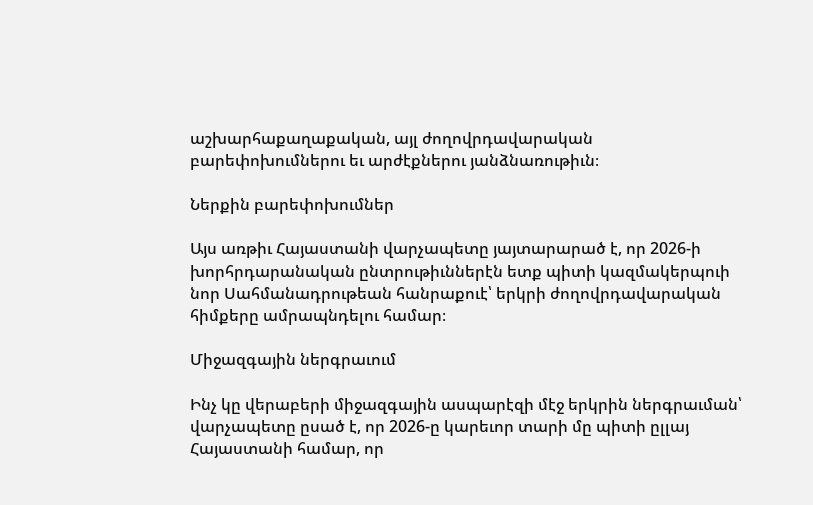աշխարհաքաղաքական, այլ ժողովրդավարական բարեփոխումներու եւ արժէքներու յանձնառութիւն։

Ներքին բարեփոխումներ

Այս առթիւ Հայաստանի վարչապետը յայտարարած է, որ 2026-ի խորհրդարանական ընտրութիւններէն ետք պիտի կազմակերպուի նոր Սահմանադրութեան հանրաքուէ՝ երկրի ժողովրդավարական հիմքերը ամրապնդելու համար։

Միջազգային ներգրաւում

Ինչ կը վերաբերի միջազգային ասպարէզի մէջ երկրին ներգրաւման՝ վարչապետը ըսած է, որ 2026-ը կարեւոր տարի մը պիտի ըլլայ Հայաստանի համար, որ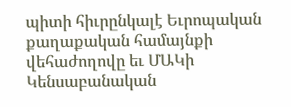պիտի հիւրընկալէ Եւրոպական քաղաքական համայնքի վեհաժողովը եւ ՄԱԿի Կենսաբանական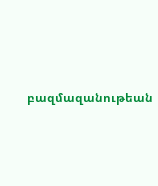բազմազանութեան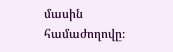մասին համաժողովը։